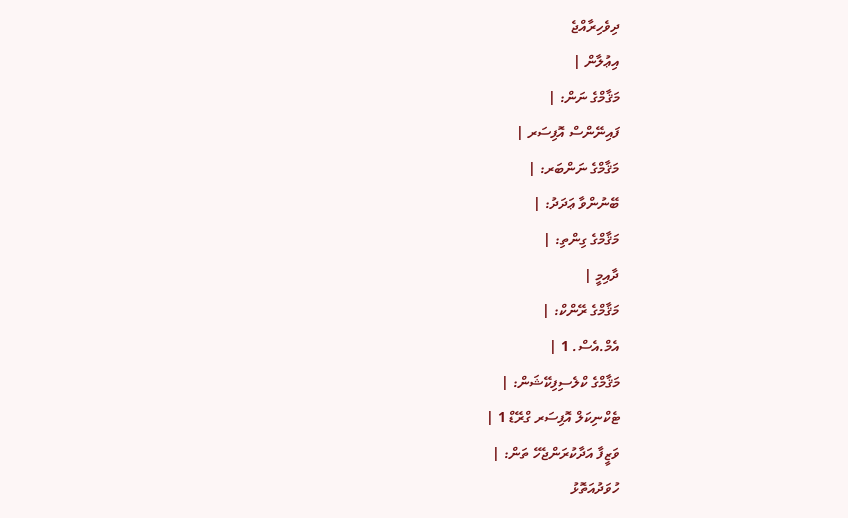ދިވެހިރާއްޖެ
އިޢުލާން |
މަޤާމްގެ ނަން: |
ފައިނޭންސް އޮފިސަރ |
މަޤާމްގެ ނަންބަރ: |
ބޭނުންވާ ޢަދަދު: |
މަޤާމްގެ ގިންތި: |
ދާއިމީ |
މަޤާމްގެ ރޭންކް: |
އެމް.އެސް. 1 |
މަޤާމްގެ ކްލެސިފިކޭޝަން: |
ޓެކްނިކަލް އޮފިސަރ ގްރޭޑް 1 |
ވަޒީފާ އަދާކުރަންޖެހޭ ތަން: |
ހުވަދުއަތޮޅު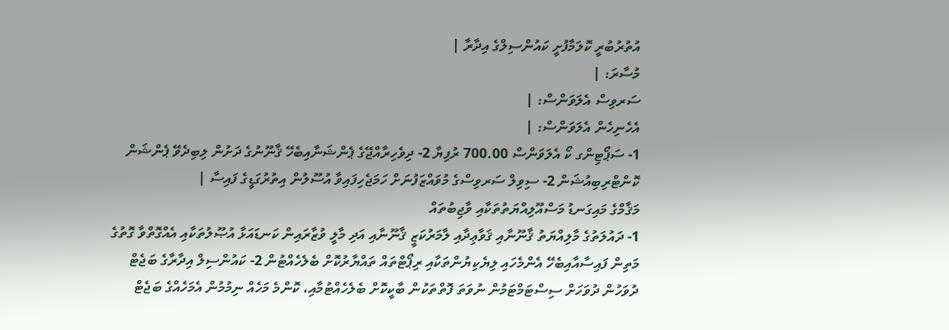އުތުރުބުރީ ކޮލަމާފުށީ ކައުންސިލްގެ އިދާރާ |
މުސާރަ: |
ސަރވިސް އެލަވަންސް: |
އެހެނިހެން އެލަވަންސް: |
1- ސަޕޯޓިންގ ކޯ އެލަވަންސް 700.00 ރުފިޔާ 2- ދިވެހިރާއްޖޭގެ ޕެންޝަނާއިބެހޭ ޤާނޫނުގެ ދަށުން ލިބިދެވޭ ޕެންޝަން ކޮންޓްރިބިއުޝަން 2- ސިވިލް ސަރވިސްގެ މުވައްޒަފުނަށް ހަމަޖެހިފައިވާ އުސޫލުން އިތުރުގަޑީގެ ފައިސާ |
މަޤާމްގެ މައިގަނޑު މަސްއޫލިއްޔަތުތަކާއި ވާޖިބުތައް
1- ދައުލަތުގެ މާލިއްޔަތު ޤާނޫނާއި ޤަވާޢިދާއި ލާމަރުކަޒީ ޤާނޫނާއި އަދި މާލީ ވުޒާރައިން ކަނޑައަޅާ އުޞޫލުތަކާއި އެއްގޮތްވާ ގޮތުގެ މަތިން ފައިސާއާއިބެހޭ އެންމެހައި ލިޔެކިޔުންތަކާއި ރިޕޯޓްތައް ތައްޔާރުކޮށް ބެލެހެއްޓުން 2- ކައުންސިލް އިދާރާގެ ބަޖެޓް ދުވަހުން ދުވަހަށް ސިސްޓަމްޓަމުން ނުވަތަ ފޮތްތަކުން ބާކީކޮށް ބެލެހެއްޓުމާއި، ކޮންމެ މަހެއް ނިމުމުން އެމަހެއްގެ ބަޖެޓް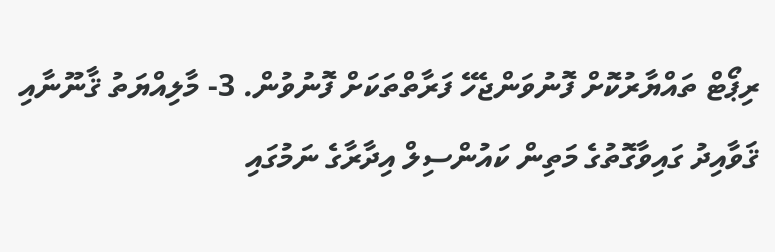ރިޕޯޓް ތައްޔާރުކޮށް ފޮނުވަންޖެހޭ ފަރާތްތަކަށް ފޮނުވުން. 3- މާލިއްޔަތު ޤާނޫނާއި ޤަވާއިދު ގައިވާގޮތުގެ މަތިން ކައުންސިލް އިދާރާގެ ނަމުގައި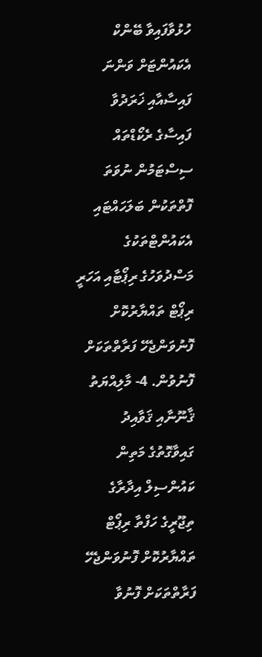ހުޅުވާފައިވާ ބޭންކް އެކައުންޓަށް ވަންނަ ފައިސާއާއި ޚަރަދުވާ ފައިސާގެ ރެކޯޑްތައް ސިސްޓަމުން ނުވަތަ ފޮތްތަކުން ބަލަހައްޓައި އެކައުންޓްތަކުގެ މަސްދުވަހުގެ ރިޕޯޓާއި އަހަރީ ރިޕޯޓް ތައްޔާރުކޮށް ފޮނުވަންޖެހޭ ފަރާތްތަކަށް ފޮނުވުން. 4- މާލިއްޔަތު ޤާނޫނާއި ޤަވާއިދު ގައިވާގޮތުގެ މަތިން ކައުންސިލް އިދާރާގެ ތިޖޫރީގެ ހަފްތާ ރިޕޯޓް ތައްޔާރުކޮށް ފޮނުވަންޖެހޭ ފަރާތްތަކަށް ފޮނުވާ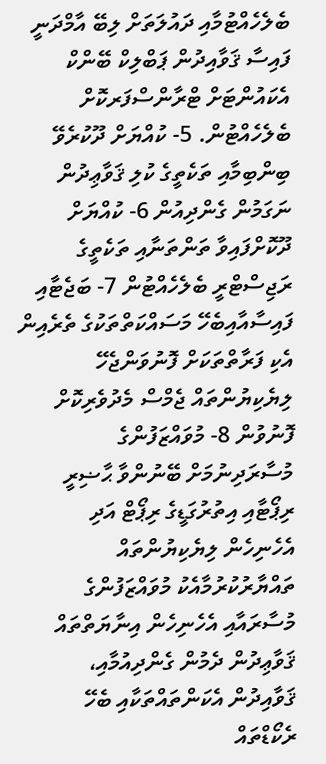ބެލެހެއްޓުމާއި ދައުލަތަށް ލިބޭ އާމްދަނީ ފައިސާ ޤަވާއިދުން ޕަބްލިކް ބޭންކް އެކައުންޓަށް ޓްރާންސްފަރކޮށް ބެލެހެއްޓުން. 5- ކުއްޔަށް ދޫކުރެވޭ ބިންބިމާއި ތަކެތީގެ ކުލި ޤަވާޢިދުން ނަގަމުން ގެންދިއުން 6- ކުއްޔަށް ދޫކޮށްފައިވާ ތަންތަނާއި ތަކެތީގެ ރަޖިސްޓްރީ ބެލެހެއްޓުން 7- ބަޖެޓާއި ފައިސާއާއިބެހޭ މަސައްކަތްތަކުގެ ތެރެއިން އެކި ފަރާތްތަކަށް ފޮނުވަންޖެހޭ ލިޔެކިޔުންތައް ޖެމްސް މެދުވެރިކޮށް ފޮނުވުން 8- މުވައްޒަފުންގެ މުސާރަދިނުމަށް ބޭނުންވާ ޙާޟިރީ ރިޕޯޓާއި އިތުރުގަޑީގެ ރިޕޯޓް އަދި އެހެނިހެން ލިޔެކިޔުންތައް ތައްޔާރުކުރުމާއެކު މުވައްޒަފުންގެ މުސާރައާއި އެހެނިހެން އިނާޔަތްތައް ޤަވާޢިދުން ދެމުން ގެންދިއުމާއި، ޤަވާއިދުން އެކަންތައްތަކާއި ބެހޭ ރެކޯޑްތައް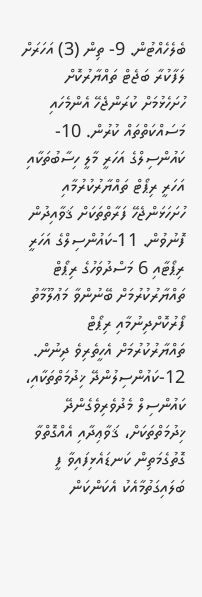ބެލެހެއްޓުން. 9- ތިން (3) އަހަރަށް ލަފާކުރާ ބަޖެޓް ތައްޔާރުކޮށް ހުށަހެޅުމަށް ކުރަންޖެހޭ އެންމެހައި މަސައްކަތްތައް ކުރުން. 10-ކައުންސިލްގެ އަހަރީ މާލީ ހިސާބުތަކާއި އަހަރީ ރިޕޯޓް ތައްޔާރުކުރުމާއި ހުށަހަޅަންޖެހޭ ފަރާތްތަކަށް ޤަވާއިދުން ފޮނުވުން. 11-ކައުންސިލްގެ އަހަރީ ރިޕޯޓާއި 6 މަސްދުވަހުގެ ރިޕޯޓް ތައްޔާރުކުރުމަށް ބޭނުންވާ މަޢުލޫމާތު ފޯރުކޮށްދިނުމާއި ރިޕޯޓް ތައްޔާރުކުރުމަށް އެހީތެރިވެ ދިނުން. 12-ކައުންސިލުންދޭ ޚިދުމަތްތަކާއި، ކައުންސިލް މެދުވެރިވެގެންދޭ ޚިދުމަތްތަކަށް، ޤަވާޢިދާއި އެއްގޮތްވާ ގޮތުގެމަތިން ކަނޑައެޅިފައިވާ ފީ ބަލައިގަތުމާއެކު އެކަންކަން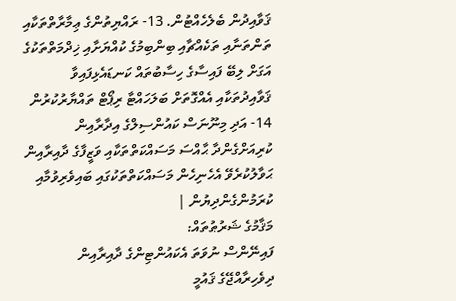ޤަވާއިދުން ބެލެހެއްޓުން. 13- ރައްޔިތުންގެ ޢިމާރާތްތަކާއި ތަންތަނާއި ތަކެއްޗާއި ބިންބިމުގެ ކުއްޔަށާއި ޚިދްމަތްތަކުގެ އަގަށް ލިބޭ ފައިސާގެ ހިސާބުތައް ކަނޑައެޅިފައިވާ ޤަވާއިދުތަކާއި އެއްގޮތަށް ބަލަހައްޓާ ރިޕޯޓް ތައްޔާރުކުރުން 14- އަދި މިނޫނަސް ކައުންސިލްގެ އިދާރާއިން ކުރިއަށްގެންދާ ޙާއްސަ މަސައްކަތްތަކާއި ވަޒީފާގެ ދާއިރާއިން ޙަވާލުކުރެވޭ އެހެނިހެން މަސައްކަތްތަކުގައި ބައިވެރިވުމާއި ކުރަމުންގެންދިޔުން |
މަޤާމުގެ ޝަރުޠުތައް:
ފައިނޭންސް ނުވަތަ އެކައުންޓިންގެ ދާއިރާއިން ދިވެހިރާއްޖޭގެ ޤައުމީ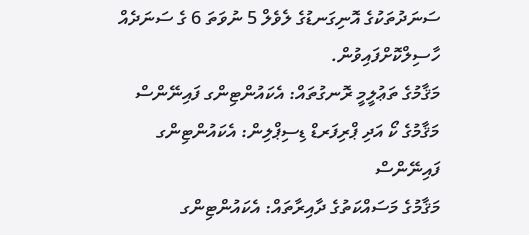ސަނަދުތަކުގެ އޮނިގަނޑުގެ ލެވެލް 5 ނުވަތަ 6 ގެ ސަނަދެއް ހާސިލްކޮށްފައިވުން.
މަޤާމުގެ ތަޢުލީމީ ރޮނގުތައް: އެކައުންޓިންގ ފައިނޭންސް
މަޤާމުގެ ކޯ އަދި ޕްރިފަރޑް ޑިސިޕްލިން: އެކައުންޓިންގ ފައިނޭންސް
މަޤާމުގެ މަސައްކަތުގެ ދާއިރާތައް: އެކައުންޓިންގ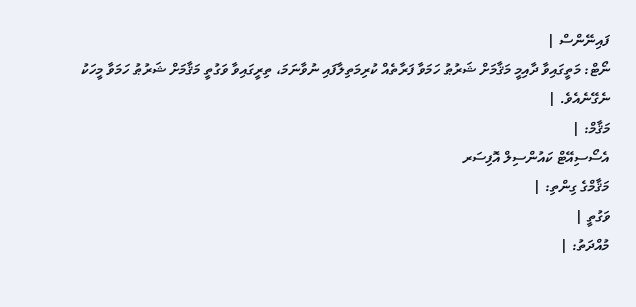ފައިނޭންސް |
ނޯޓް: މަތީގައިވާ ދާއިމީ މަޤާމަށް ޝަރުޠު ހަމަވާ ފަރާތެއް ކުރިމަތިލާފައި ނުވާނަމަ، ތިރީގައިވާ ވަގުތީ މަޤާމަށް ޝަރުޠު ހަމަވާ މީހަކު ނެގޭނެއެވެ. |
މަޤާމް: |
އެސޯސިއޭޓް ކައުންސިލް އޮފިސަރ
މަޤާމްގެ ގިންތި: |
ވަގުތީ |
މުއްދަތު: |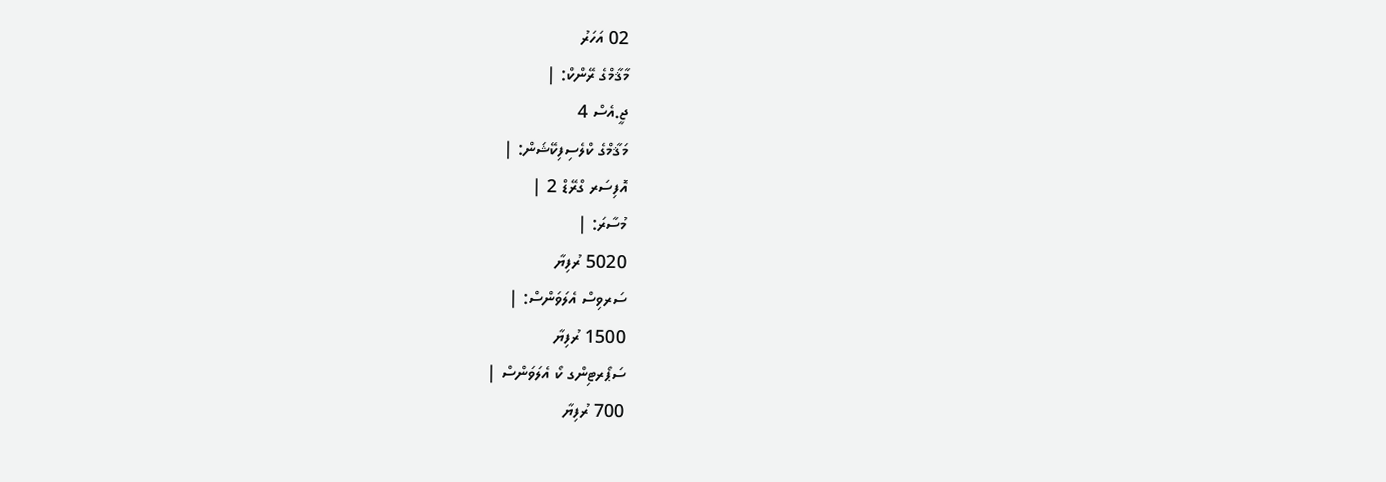02 އަހަރު
މާޤާމްގެ ރޭންކް: |
ޖީ.އެސް 4
މަޤާމްގެ ކްލެސިފިކޭޝަން: |
އޮފިސަރ ގްރޭޑް 2 |
މުސާރަ: |
5020 ރުފިޔާ
ސަރވިސް އެލަވަންސް: |
1500 ރުފިޔާ
ސަޕޯރޓިންގ ކޯ އެލަވަންސް |
700 ރުފިޔާ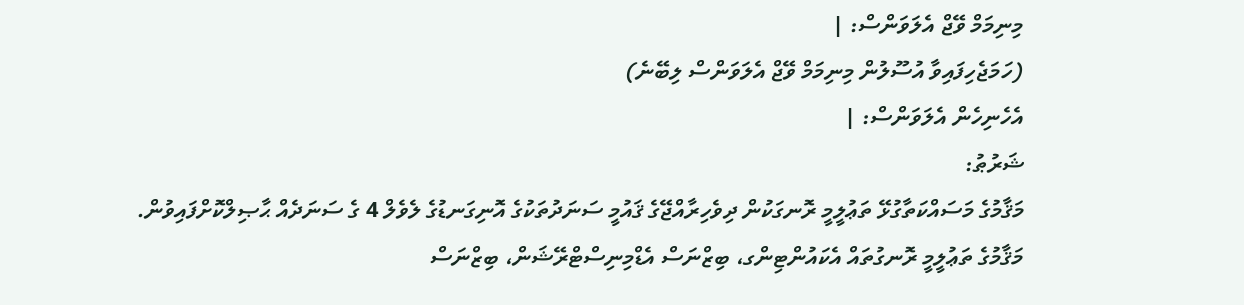މިނިމަމް ވޭޖް އެލަވަންސް: |
(ހަމަޖެހިފައިވާ އުސޫލުން މިނިމަމް ވޭޖް އެލަވަންސް ލިބޭނެ)
އެހެނިހެން އެލަވަންސް: |
ޝަރުޠު:
މަޤާމުގެ މަސައްކަތާގުޅޭ ތަޢުލީމީ ރޮނގަކުން ދިވެހިރާއްޖޭގެ ޤައުމީ ސަނަދުތަކުގެ އޮނިގަނޑުގެ ލެވެލް 4 ގެ ސަނަދެއް ޙާޞިލްކޮށްފައިވުން.
މަޤާމުގެ ތަޢުލީމީ ރޮނގުތައް އެކައުންޓިންގ، ބިޒްނަސް އެޑްމިނިސްޓްރޭޝަން، ބިޒްނަސް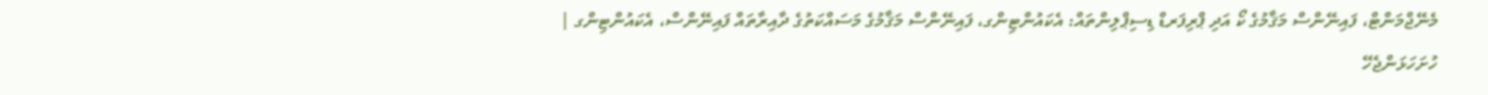މެނޭޖްމަންޓް، ފައިނޭންސް މަޤާމުގެ ކޯ އަދި ޕްރިފަރޑް ޑިސިޕްލިންތައް: އެކައުންޓިންގ، ފައިނޭންސް މަޤާމުގެ މަސައްކަތުގެ ދާއިރާތައް ފައިނޭންސް، އެކައުންޓިންގ |
ހުށަހަޅަންޖެހޭ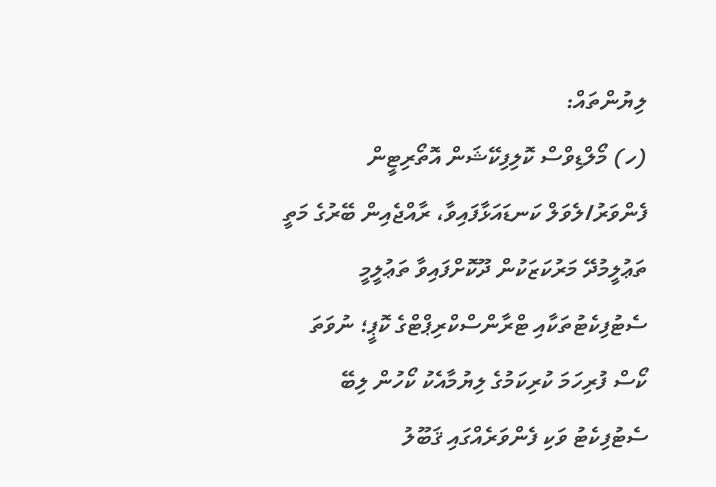ލިޔުންތައް:
(ހ) މޯލްޑިވްސް ކޮލިފިކޭޝަން އޮތޯރިޓީން ފެންވަރު/ލެވަލް ކަނޑައަޅާފައިވާ، ރާއްޖެއިން ބޭރުގެ މަތީ ތަޢުލީމުދޭ މަރުކަޒަކުން ދޫކޮށްފައިވާ ތަޢުލީމީ ސެޓުފިކެޓުތަކާއި ޓްރާންސްކްރިޕްޓްގެ ކޮޕީ؛ ނުވަތަ ކޯސް ފުރިހަމަ ކުރިކަމުގެ ލިޔުމާއެކު ކޯހުން ލިބޭ ސެޓުފިކެޓު ވަކި ފެންވަރެއްގައި ޤަބޫލު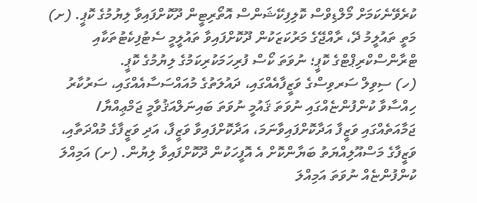ކުރެވޭނެކަމަށް މޯލްޑިވްސް ކޮލިފިކޭޝަންސް އޮތޯރިޓީން ދޫކޮށްފައިވާ ލިޔުމުގެ ކޮޕީ. (ށ) މަތީ ތައުލީމު ދޭ، ރާއްޖޭގެ މަރުކަޒަކުން ދޫކޮށްފައިވާ ތައުލީމީ ސެޓުފިކެޓުތަކާއި ޓްރާންސްކްރިޕްޓްގެ ކޮޕީ؛ ނުވަތަ ކޯސް ފުރިހަމަކުރިކަމުގެ ލިޔުމުގެ ކޮޕީ.
(ހ) ސިވިލް ސަރވިސްގެ ވަޒީފާއެއްގައި، ދައުލަތުގެ މުއައްސަސާއެއްގައި، ސަރުކާރު ހިއްސާވާ ކުންފުންޏެއްގައި ނުވަތަ ޤައުމީ ނުވަތަ ބައިނަލްއަޤުވާމީ ޖަމްޢިއްޔާ/ ޖަމާއަތެއްގައި ވަޒީފާ އަދާކޮށްފައިވާނަމަ، އަދާކޮށްފައިވާ ވަޒީފާ، އަދި ވަޒީފާގެ މުއްދަތާއި، ވަޒީފާގެ މަސްއޫލިއްޔަތު ބަޔާންކޮށް އެ އޮފީހަކުން ދޫކޮށްފައިވާ ލިޔުން. (ށ) އަމިއްލަ ކުންފުންޏެއް ނުވަތަ އަމިއްލަ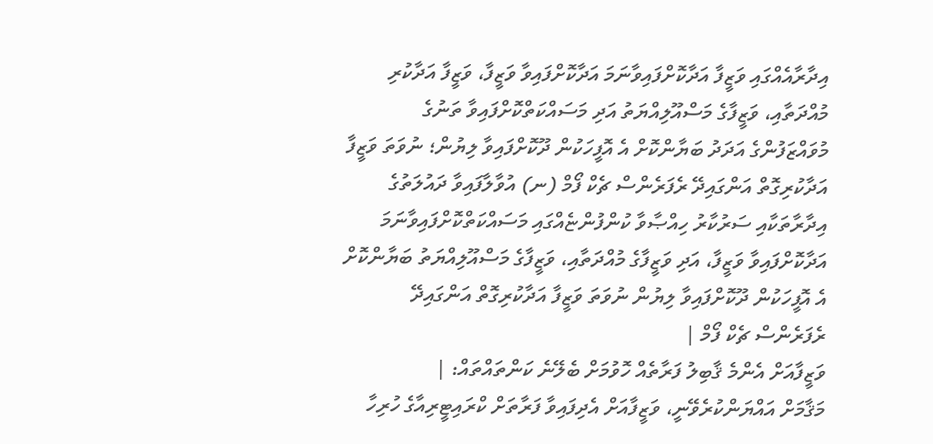އިދާރާއެއްގައި ވަޒީފާ އަދާކޮށްފައިވާނަމަ އަދާކޮށްފައިވާ ވަޒީފާ، ވަޒީފާ އަދާކުރި މުއްދަތާއި، ވަޒީފާގެ މަސްއޫލިއްޔަތު އަދި މަސައްކަތްކޮށްފައިވާ ތަނުގެ މުވައްޒަފުންގެ އަދަދު ބަޔާންކޮށް އެ އޮފީހަކުން ދޫކޮށްފައިވާ ލިޔުން؛ ނުވަތަ ވަޒީފާ އަދާކުރިގޮތް އަންގައިދޭ ރެފަރެންސް ޗެކް ފޯމް (ނ) އުވާލާފައިވާ ދައުލަތުގެ އިދާރާތަކާއި ސަރުކާރު ހިއްޞާވާ ކުންފުންޏެއްގައި މަސައްކަތްކޮށްފައިވާނަމަ އަދާކޮށްފައިވާ ވަޒީފާ، އަދި ވަޒީފާގެ މުއްދަތާއި، ވަޒީފާގެ މަސްއޫލިއްޔަތު ބަޔާންކޮށް އެ އޮފީހަކުން ދޫކޮށްފައިވާ ލިޔުން ނުވަތަ ވަޒީފާ އަދާކުރިގޮތް އަންގައިދޭ ރެފަރެންސް ޗެކް ފޯމް |
ވަޒީފާއަށް އެންމެ ޤާބިލު ފަރާތެއް ހޮވުމަށް ބެލޭނެ ކަންތައްތައް: |
މަޤާމަށް އައްޔަންކުރެވޭނީ، ވަޒީފާއަށް އެދިފައިވާ ފަރާތަށް ކްރައިޓީރިއާގެ ހުރިހާ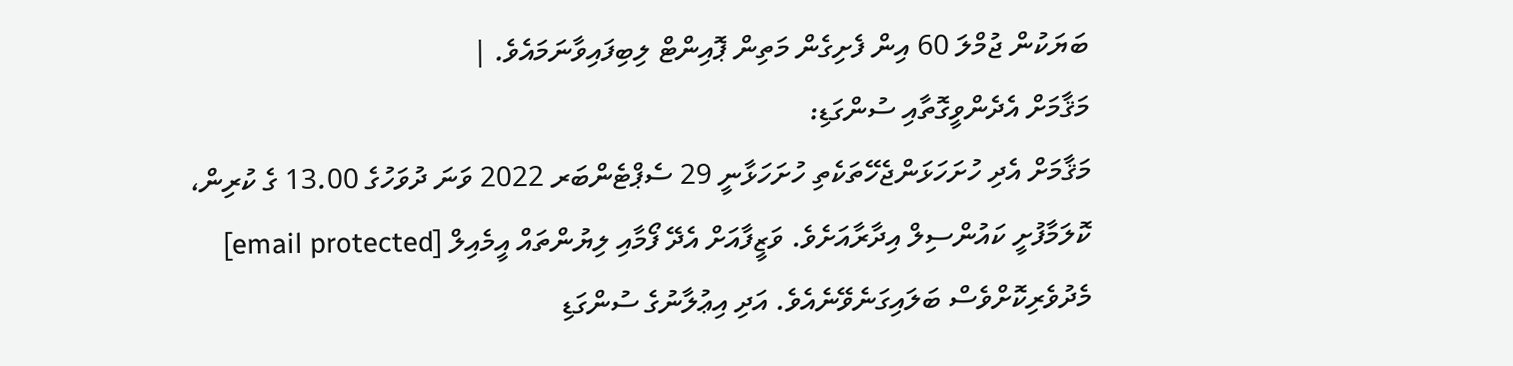ބަޔަކުން ޖުމްލަ 60 އިން ފެށިގެން މަތިން ޕޮއިންޓް ލިބިފައިވާނަމައެވެ. |
މަޤާމަށް އެދެންވީގޮތާއި ސުންގަޑި:
މަޤާމަށް އެދި ހުށަހަޅަންޖެހޭތަކެތި ހުށަހަޅާނީ 29 ސެޕްޓެންބަރ 2022 ވަނަ ދުވަހުގެ 13.00 ގެ ކުރިން، ކޮލަމާފުށީ ކައުންސިލް އިދާރާއަށެވެ. ވަޒީފާއަށް އެދޭ ފޯމާއި ލިޔުންތައް އީމެއިލް [email protected] މެދުވެރިކޮށްވެސް ބަލައިގަނެވޭނެއެވެ. އަދި އިޢުލާނުގެ ސުންގަޑި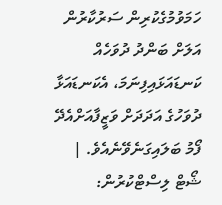ހަމަވުމުގެކުރިން ސަރުކާރުން އަލަށް ބަންދު ދުވަހެއް ކަނޑައަޅައިފިނަމަ، އެކަނޑައަޅާ ދުވަހުގެ އަދަދަށް ވަޒީފާއަށްއެދޭ ފޯމު ބަލައިގަނެވޭނެއެވެ. |
ޝޯޓް ލިސްޓްކުރުން: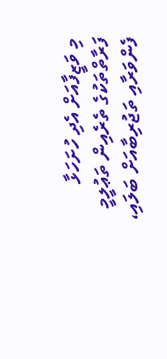މި ވަޒީފާއަށް އެދި ހުށަހަޅާ ފަރާތްތަކުގެ ތެރެއިން ތަޢުލީމީ ފެންވަރާއި ތަޖުރިބާއަށް ބަލައި،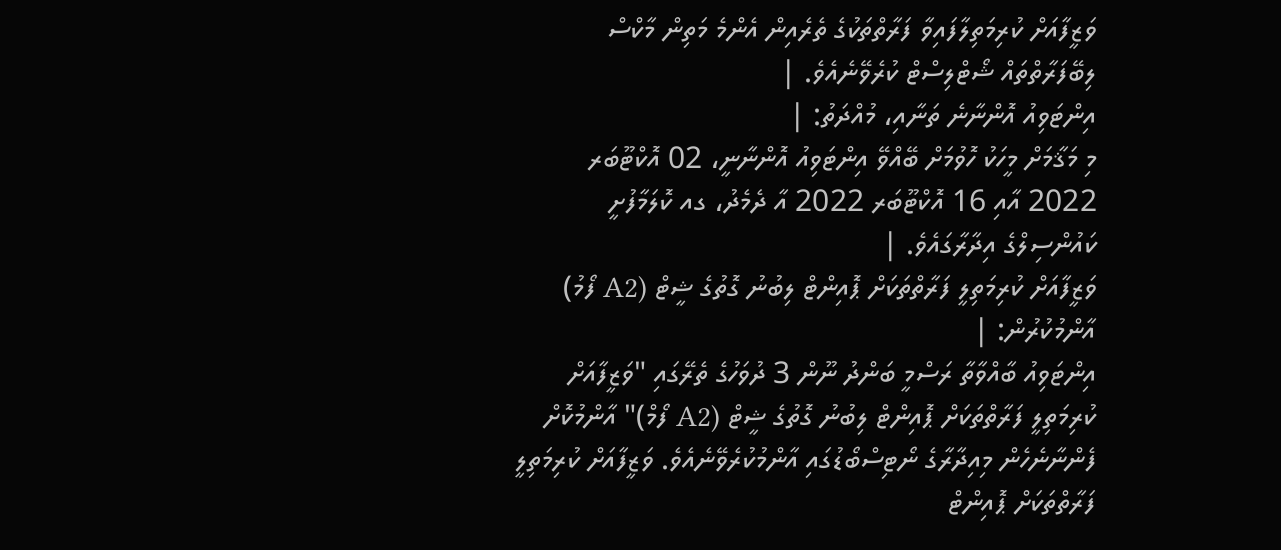ވަޒީފާއަށް ކުރިމަތިލާފައިވާ ފަރާތްތަކުގެ ތެރެއިން އެންމެ މަތިން މާކްސް ލިބޭފަރާތްތައް ޝޯޓްލިސްޓް ކުރެވޭނެއެވެ. |
އިންޓަވިއު އޮންނާނެ ތަނާއި، މުއްދަތު: |
މި މަޤާމަށް މީހަކު ހޮވުމަށް ބޭއްވޭ އިންޓަވިއު އޮންނާނީ، 02 އޮކްޓޫބަރ 2022 އާއި 16 އޮކްޓޫބަރ 2022 އާ ދެމެދު، ގއ ކޮލަމާފުށީ ކައުންސިލްގެ އިދާރާގައެވެ. |
ވަޒީފާއަށް ކުރިމަތިލީ ފަރާތްތަކަށް ޕޮއިންޓް ލިބުނު ގޮތުގެ ޝީޓް (A2 ފޯމު) އާންމުކުރުން: |
އިންޓަވިއު ބާއްވާތާ ރަސްމީ ބަންދު ނޫން 3 ދުވަހުގެ ތެރޭގައި "ވަޒީފާއަށް ކުރިމަތިލީ ފަރާތްތަކަށް ޕޮއިންޓް ލިބުނު ގޮތުގެ ޝީޓް (A2 ފޯމް)" އާންމުކޮށް ފެންނާނެހެން މިއިދާރާގެ ނޯޓިސްބޯޑުގައި އާންމުކުރެވޭނެއެވެ. ވަޒީފާއަށް ކުރިމަތިލީ ފަރާތްތަކަށް ޕޮއިންޓް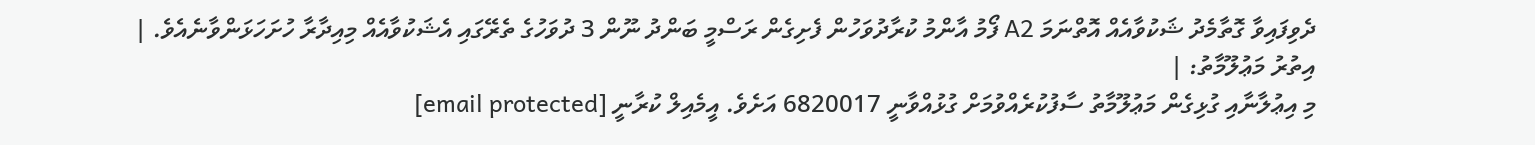ދެވިފައިވާ ގޮތާމެދު ޝަކުވާއެއް އޮތްނަމަ A2 ފޯމު އާންމު ކުރާދުވަހުން ފެށިގެން ރަސްމީ ބަންދު ނޫން 3 ދުވަހުގެ ތެރޭގައި އެޝަކުވާއެއް މިއިދާރާ ހުށަހަޅަންވާނެއެވެ. |
އިތުރު މަޢުލޫމާތު: |
މި އިޢުލާނާއި ގުޅިގެން މަޢުލޫމާތު ސާފުކުރެއްވުމަށް ގުޅުއްވާނީ 6820017 އަށެވެ. އީމެއިލް ކުރާނީ [email protected]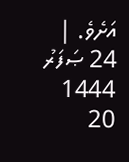އަށެވެ. |
24 ޞަފަރު 1444
20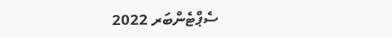ސެޕްޓެންބަރ 2022